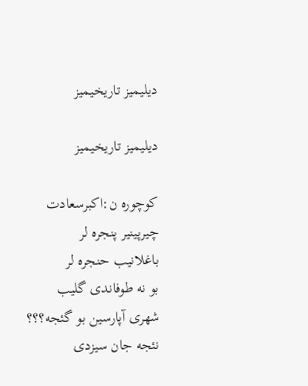دیلیمیز تاریخیمیز

دیلیمیز تاریخیمیز

کوچوره ن:اکبرسعادت
چیرپینیر پنجره لر
باغلانیب حنجره لر
بو نه طوفاندی گلیب
شهری آپارسین بو گئجه؟؟؟
نئجه جان سیزدی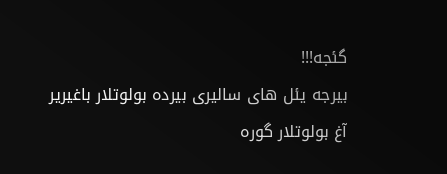گئجه!!!
بیرجه یئل های سالیری بیرده بولوتلار باغیریر
آغ بولوتلار گوره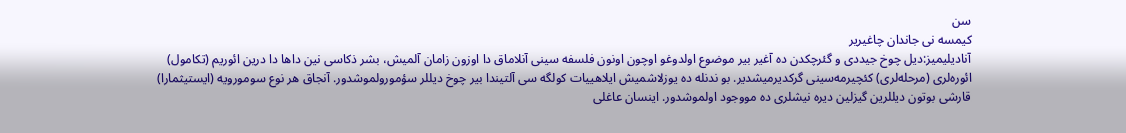سن
کیمسه نی جاندان چاغیریر
آنادیلیمیز:دیل چوخ جیددی و گئرچکدن ده آغیر بیر موضوع اولدوغو اوچون اونون فلسفه سینی آنلاماق دا اوزون زامان آلمیش، بشر ذکاسی نین داها دا درین ائوریم (تکامول) ائوره‌لری (مرحله‌لری) کئچیرمه‌سینی گرکدیرمیشدیر. بو ندنله ده یوزلاشمیش ایلاهییات کولگه سی آلتیندا بیر چوخ دیللر سؤمورولموشدور. آنجاق هر نوع سومورویه (ایستیثمارا) قارشی بوتون دیللرین گیزلین دیره نیشلری ده مووجود اولموشدور. اینسان عاغلی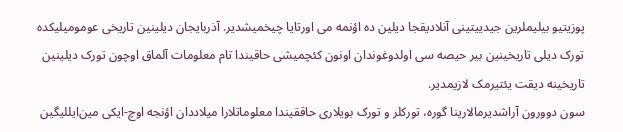پوزیتیو بیلیملرین جیدییتینی آنلادیقجا دیلین ده اؤنمه می اورتایا چیخمیشدیر. آذربایجان دیلینین تاریخی عومومیلیکده تورک دیلی تاریخینین بیر حیصه سی اولدوغوندان اونون کئچمیشی حاقیندا تام معلومات آلماق اوچون تورک دیلینین تاریخینه دیقت یئتیرمک لازیمدیر.
سون دوورون آراشدیرمالارینا گوره، تورکلر و تورک بویلاری حاققیندا معلوماتلارا میلاددان اؤنجه اوچ-ایکی مین‌ایللیگین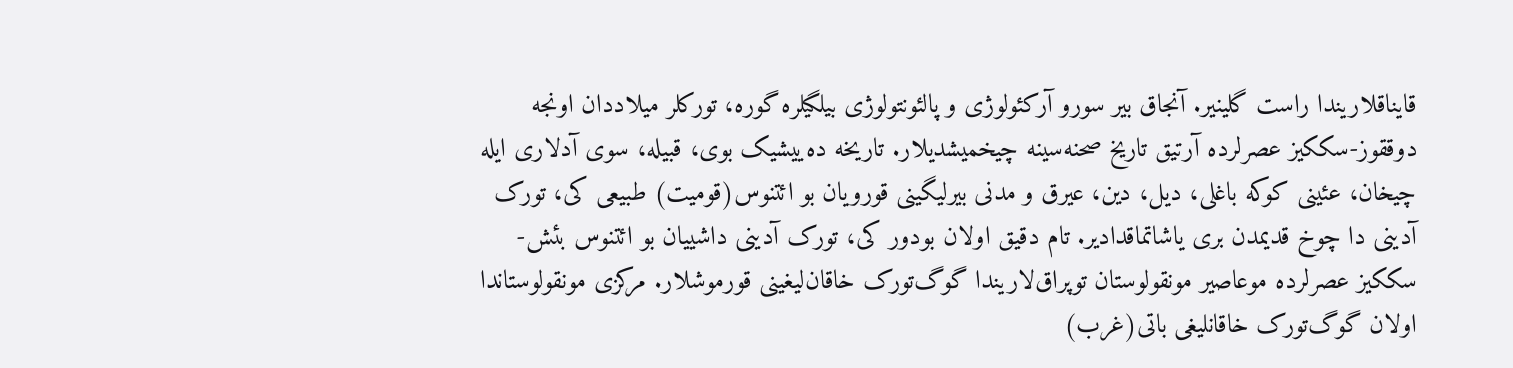قایناقلاریندا راست گلینیر. آنجاق بیر سورو آرکئولوژی و پالئونتولوژی بیلگیلره گوره، تورکلر میلاددان اونجه دوققوز-سککیز عصرلرده آرتیق تاریخ صحنه‌سینه چیخمیشدیلار. تاریخه ده‌ییشیک بوی، قبیله، سوی آدلاری ایله چیخان، عئینی کوکه باغلی، دیل، دین، عیرق و مدنی بیرلیگینی قورویان بو ائتنوس(قومیت) طبیعی کی، تورک آدینی دا چوخ قدیمدن بری یاشاتماقدادیر. تام دقیق اولان بودور کی، تورک آدینی داشییان بو ائتنوس بئش-سککیز عصرلرده موعاصیر مونقولوستان توپراق‌لاریندا گوگ‌تورک خاقان‌لیغینی قورموشلار. مرکزی مونقولوستاندا اولان گوگ‌تورک خاقانلیغی باتی(غرب)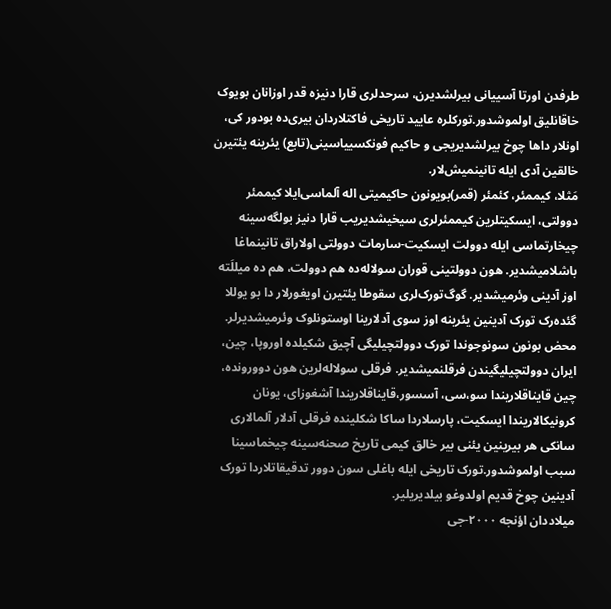طرفدن اورتا آسییانی بیرلشدیرن، سرحدلری قارا دنیزه قدر اوزانان بویوک خاقانلیق اولموشدور.تورکلره عایید تاریخی فاکتلاردان بیری‌ده بودور کی، اونلار داها چوخ بیرلشدیریجی و حاکیم فونکسییاسینی(تابع) یئرینه یئتیرن خالقین آدی ایله تانینمیش‌لار.
مَثلا، کیممئر، کئمئر (قمر)بویونون حاکیمیتی اله آلماسی‌ایلا کیممئر دوولتی، ایسکیتلرین کیممئرلری سیخیشدیریب قارا دنیز بولگه‌سینه چیخارتماسی ایله دوولت ایسکیت-سارمات دوولتی اولاراق تانینماغا باشلامیشدیر. هون دوولتینی قوران سولاله‌ده هم دوولت، هم ده میللَته اوز آدینی وئرمیشدیر. گوگ‌تورک‌لری سقوطا یئتیرن اویغورلار دا بو یوللا گئده‌رک تورک آدینین یئرینه اوز سوی آدلارینا اوستونلوک وئرمیشدیرلر. محض بونون سونوجوندا تورک دوولتچیلیگی آچیق شکیلده اوروپا، چین، ایران دوولتچیلیگیندن فرقلنمیشدیر. فرقلی سولاله‌لرین هون دوورونده، چین قایناقلاریندا سو،سی، آسسور،قایناقلاریندا آشغوزای، یونان کرونیکالاریندا ایسکیت، پارسلاردا ساکا شکلینده فرقلی آدلار آلمالاری سانکی هر بیرینین یئنی بیر خالق کیمی تاریخ صحنه‌سینه چیخماسینا سبب اولموشدور.تورک تاریخی ایله باغلی سون دوور تدقیقاتلاردا تورک آدینین چوخ قدیم اولدوغو بیلدیریلیر.
میلاددان اؤنجه ۲۰۰۰-جی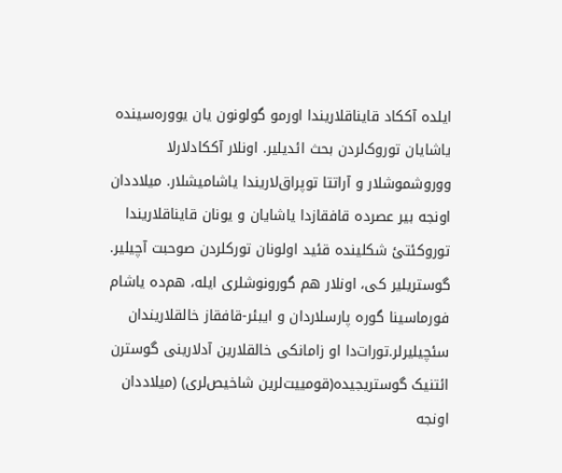ایلده آککاد قایناقلاریندا اورمو گولونون یان یووره‌سینده یاشایان توروک‌لردن بحث ائدیلیر. اونلار آککادلارلا ووروشموشلار و آراتتا توپراق‌لاریندا یاشامیشلار. میلاددان اونجه بیر عصرده قافقازدا یاشایان و یونان قایناقلاریندا توروکئتئ شکلینده قئید اولونان تورکلردن صوحبت آچیلیر. گوستریلیر کی، اونلار هم گورونوشلری ایله، هم‌ده یاشام فورماسینا گوره پارسلاردان و ایبئر-قافقاز خالقلاریندان سئچیلیرلر.تورات‌دا او زامانکی خالقلارین آدلارینی گوسترن ائتنیک گوستریجیده(قومییت‌لرین شاخیص‌لری) (میلاددان اونجه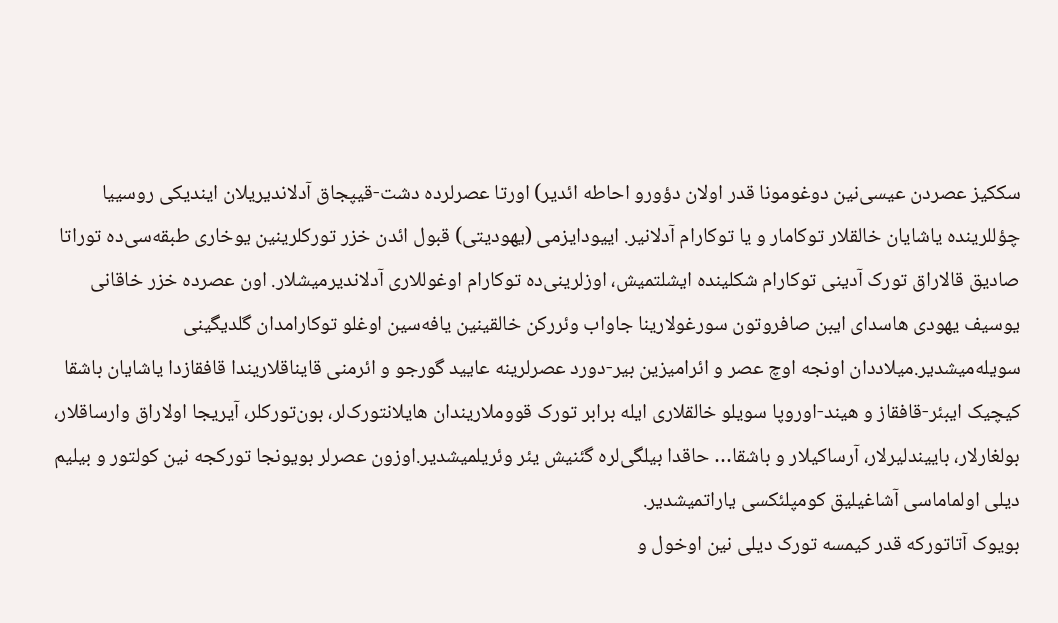سککیز عصردن عیسی‌نین دوغومونا قدر اولان دؤورو احاطه ائدیر) اورتا عصرلرده دشت-قیپجاق آدلاندیریلان ایندیکی روسییا چؤللرینده یاشایان خالقلار توکامار و یا توکارام آدلانیر. اییودایزمی (یهودیتی) قبول ائدن خزر تورکلرینین یوخاری طبقه‌سی‌ده توراتا صادیق قالاراق تورک آدینی توکارام شکلینده ایشلتمیش، اوزلرینی‌ده توکارام اوغوللاری آدلاندیرمیشلار. اون عصرده خزر خاقانی یوسیف یهودی هاسدای ایبن صافروتون سورغولارینا جاواب وئررکن خالقینین یافه‌سین اوغلو توکارامدان گلدیگینی سویله‌میشدیر.میلاددان اونجه اوچ عصر و ائرامیزین بیر-دورد عصرلرینه عایید گورجو و ائرمنی قایناقلاریندا قافقازدا یاشایان باشقا کیچیک ایبئر-قافقاز و هیند-اوروپا سویلو خالقلاری ایله برابر تورک قووملاریندان هایلانتورک‌لر، بون‌تورکلر، آیریجا اولاراق وارساقلار، بولغارلار، باییندلیرلار، آرساکیلار و باشقا… حاقدا بیلگی‌لره گئنیش یئر وئریلمیشدیر.اوزون عصرلر بویونجا تورکجه نین کولتور و بیلیم دیلی اولماماسی آشاغیلیق کومپلئکسی یاراتمیشدیر.
بویوک آتاتورکه قدر کیمسه تورک دیلی نین اوخول و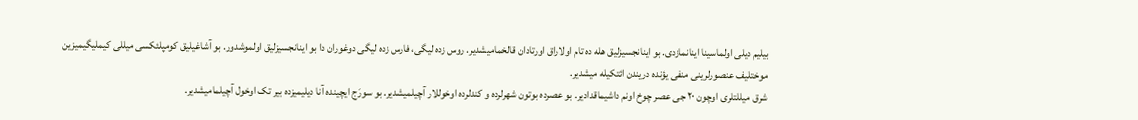بیلیم دیلی اولماسینا اینانمازدی. بو اینانجسیزلیق هله ده تام اولاراق اورتادان قالخمامیشدیر. روس زده لیگی، فارس زده لیگی دوغوران دا بو اینانجسیزلیق اولموشدور. بو آشاغیلیق کومپلئکسی میللی کیملیگیمیزین موختلیف عنصورلرینی منفی یؤنده دریندن ائتکیله میشدیر.
شرق میللتلری اوچون ۲۰ جی عصر چوخ اونم داشیماقدادیر. بو عصرده بوتون شهرلرده و کندلرده اوخوللار آچیلمیشدیر. بو سورَج ایچینده آنا دیلیمیزده بیر تک اوخول آچیلمامیشدیر.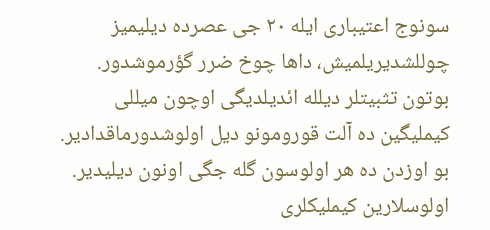سونوج اعتیباری ایله ۲۰ جی عصرده دیلیمیز چوللشدیریلمیش، داها چوخ ضرر گؤرموشدور. بوتون تثبیتلر دیلله ائدیلدیگی اوچون میللی کیملیگین ده آلت قورومونو دیل اولوشدورماقدادیر. بو اوزدن ده هر اولوسون گله جگی اونون دیلیدیر. اولوسلارین کیملیکلری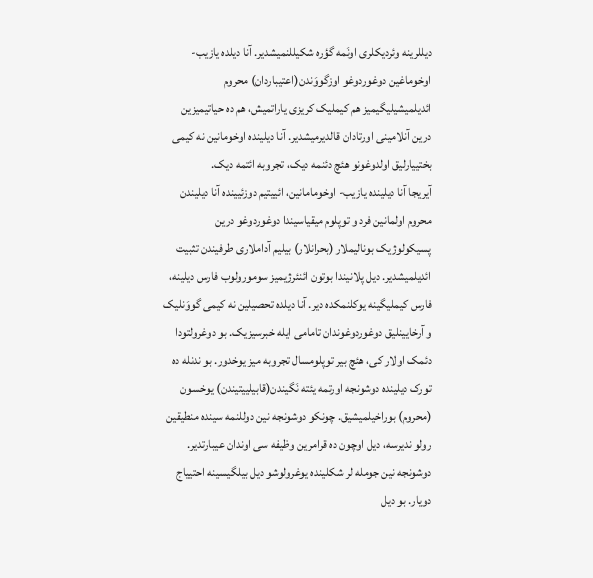دیللرینه وئردیکلری اونَمه گؤره شکیللنمیشدیر. آنا دیلده یازیب-اوخوماغین دوغوردوغو اوزگووَندن(اعتیباردان) محروم ائدیلمیشیلیگیمیز هم کیملیک کریزی یاراتمیش، هم ده حیاتیمیزین درین آنلامینی اورتادان قالدیرمیشدیر. آنا دیلینده اوخومانین نه کیمی بختییارلیق اولدوغونو هئچ دئنمه دیک، تجروبه ائتمه دیک.
آیریجا آنا دیلینده یازیب- اوخومامانین، ائییتیم دوزئیینده آنا دیلیندن محروم اولمانین فرد و توپلوم میقیاسیندا دوغوردوغو درین پسیکولوژیک بونالیملار (بحرانلار) بیلیم آداملاری طرفیندن تثبیت ائدیلمیشدیر. دیل پلانیندا بوتون ائنئرژیمیز سومورولوب فارس دیلینه، فارس کیملیگینه یوکلنمکده دیر. آنا دیلده تحصیلین نه کیمی گووَنلیک و آرخایینلیق دوغوردوغوندان تامامی ایله خبرسیزیک. بو دوغرولتودا دئمک اولار کی، هئچ بیر توپلومسال تجروبه میز یوخدور. بو ندنله ده تورک دیلینده دوشونجه اورتمه یئته نَگیندن(قابیلییتیندن) یوخسون (محروم) بوراخیلمیشیق. چونکو دوشونجه نین دوللنمه سینده منطیقین رولو ندیرسه، دیل اوچون ده قرامرین وظیفه سی اوندان عیبارتدیر. دوشونجه نین جومله لر شکلینده یوغرولوشو دیل بیلگیسینه احتییاج دویار. بو دیل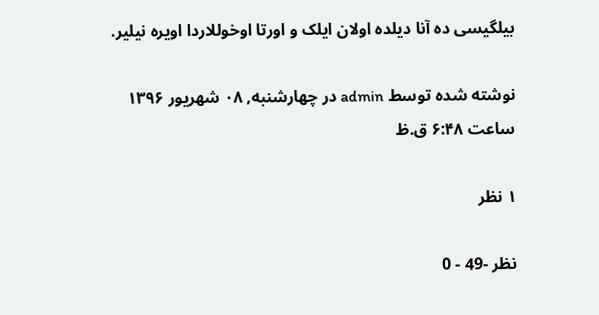بیلگیسی ده آنا دیلده اولان ایلک و اورتا اوخوللاردا اویره نیلیر.

نوشته شده توسط admin در چهارشنبه, ۰۸ شهریور ۱۳۹۶ ساعت ۶:۴۸ ق.ظ

۱ نظر

نظر -49 - 0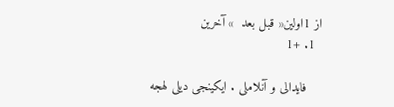از 1اولین« قبل بعد  » آخرین
  1. +1

    فایدالی و آنلاملی . ایکینجی دیلی لهجه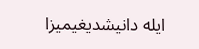ایله دانیشدیغیمیزا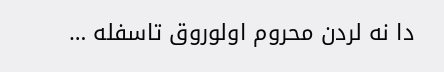دا نه لردن محروم اولوروق تاسفله …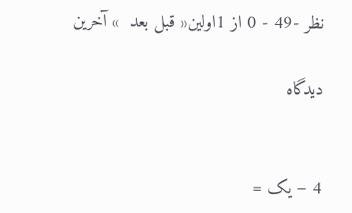نظر -49 - 0 از 1اولین« قبل بعد  » آخرین

دیدگاه


4 − یک =